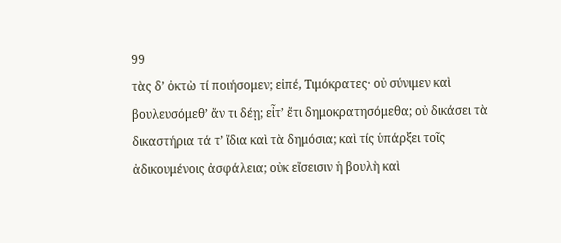99
τὰς δʼ ὀκτὼ τί ποιήσομεν; εἰπέ, Τιμόκρατες· οὐ σύνιμεν καὶ βουλευσόμεθʼ ἄν τι δέῃ; εἶτʼ ἔτι δημοκρατησόμεθα; οὐ δικάσει τὰ δικαστήρια τά τʼ ἴδια καὶ τὰ δημόσια; καὶ τίς ὑπάρξει τοῖς ἀδικουμένοις ἀσφάλεια; οὐκ εἴσεισιν ἡ βουλὴ καὶ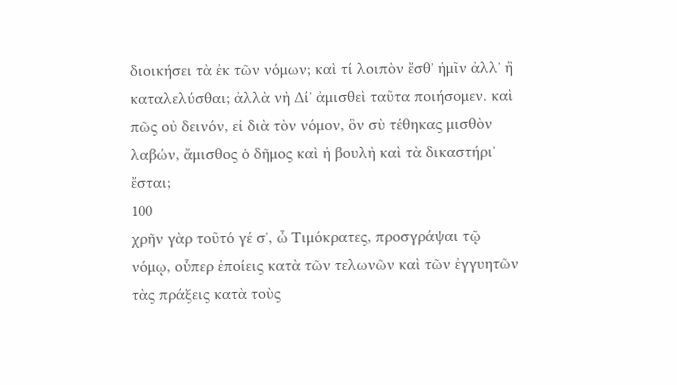διοικήσει τὰ ἐκ τῶν νόμων; καὶ τί λοιπὸν ἔσθʼ ἡμῖν ἀλλʼ ἢ καταλελύσθαι; ἀλλὰ νὴ Δίʼ ἀμισθεὶ ταῦτα ποιήσομεν. καὶ πῶς οὐ δεινόν, εἰ διὰ τὸν νόμον, ὃν σὺ τέθηκας μισθὸν λαβών, ἄμισθος ὁ δῆμος καὶ ἡ βουλὴ καὶ τὰ δικαστήριʼ ἔσται;
100
χρῆν γὰρ τοῦτό γέ σʼ, ὦ Τιμόκρατες, προσγράψαι τῷ νόμῳ, οὗπερ ἐποίεις κατὰ τῶν τελωνῶν καὶ τῶν ἐγγυητῶν τὰς πράξεις κατὰ τοὺς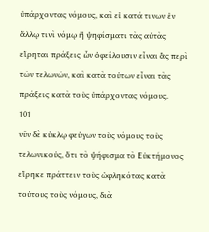ὑπάρχοντας νόμους, καὶ εἰ κατά τινων ἐν ἄλλῳ τινὶ νόμῳ ἢ ψηφίσματι τὰς αὐτὰς εἴρηται πράξεις ὧν ὀφείλουσιν εἶναι ἃς περὶ τῶν τελωνῶν, καὶ κατὰ τούτων εἶναι τὰς πράξεις κατὰ τοὺς ὑπάρχοντας νόμους.
101
νῦν δὲ κύκλῳ φεύγων τοὺς νόμους τοὺς τελωνικούς, ὅτι τὸ ψήφισμα τὸ Εὐκτήμονος εἴρηκε πράττειν τοὺς ὠφληκότας κατὰ τούτους τοὺς νόμους, διὰ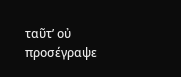ταῦτʼ οὐ προσέγραψε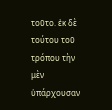τοῦτο. ἐκ δὲ τούτου τοῦ τρόπου τὴν μὲν ὑπάρχουσαν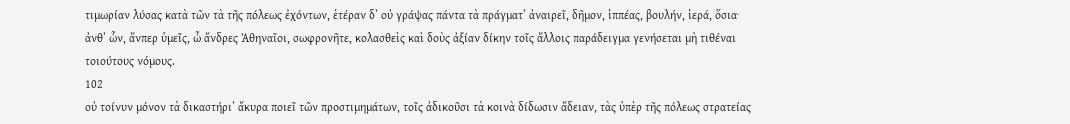τιμωρίαν λύσας κατὰ τῶν τὰ τῆς πόλεως ἐχόντων, ἑτέραν δʼ οὐ γράψας πάντα τὰ πράγματʼ ἀναιρεῖ, δῆμον, ἱππέας, βουλήν, ἱερά, ὅσια· ἀνθʼ ὧν, ἄνπερ ὑμεῖς, ὦ ἄνδρες Ἀθηναῖοι, σωφρονῆτε, κολασθεὶς καὶ δοὺς ἀξίαν δίκην τοῖς ἄλλοις παράδειγμα γενήσεται μὴ τιθέναι τοιούτους νόμους.
102
οὐ τοίνυν μόνον τὰ δικαστήριʼ ἄκυρα ποιεῖ τῶν προστιμημάτων, τοῖς ἀδικοῦσι τὰ κοινὰ δίδωσιν ἄδειαν, τὰς ὑπὲρ τῆς πόλεως στρατείας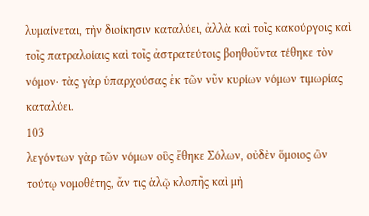λυμαίνεται, τὴν διοίκησιν καταλύει, ἀλλὰ καὶ τοῖς κακούργοις καὶ τοῖς πατραλοίαις καὶ τοῖς ἀστρατεύτοις βοηθοῦντα τέθηκε τὸν νόμον· τὰς γὰρ ὑπαρχούσας ἐκ τῶν νῦν κυρίων νόμων τιμωρίας καταλύει.
103
λεγόντων γὰρ τῶν νόμων οὓς ἔθηκε Σόλων, οὐδὲν ὅμοιος ὢν τούτῳ νομοθέτης, ἄν τις ἁλῷ κλοπῆς καὶ μὴ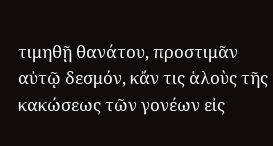τιμηθῇ θανάτου, προστιμᾶν αὐτῷ δεσμόν, κἄν τις ἁλοὺς τῆς κακώσεως τῶν γονέων εἰς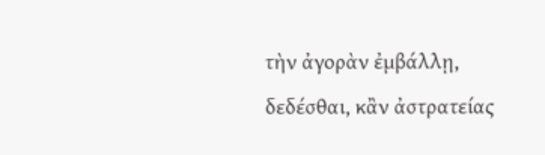τὴν ἀγορὰν ἐμβάλλῃ, δεδέσθαι, κἂν ἀστρατείας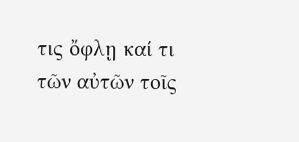τις ὄφλῃ καί τι τῶν αὐτῶν τοῖς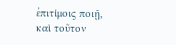ἐπιτίμοις ποιῇ, καὶ τοῦτον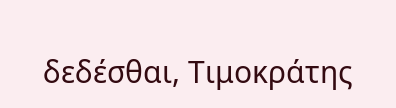δεδέσθαι, Τιμοκράτης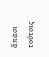ἅπασι τούτοις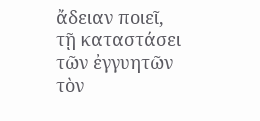ἄδειαν ποιεῖ, τῇ καταστάσει τῶν ἐγγυητῶν τὸν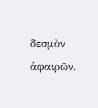δεσμὸν ἀφαιρῶν.